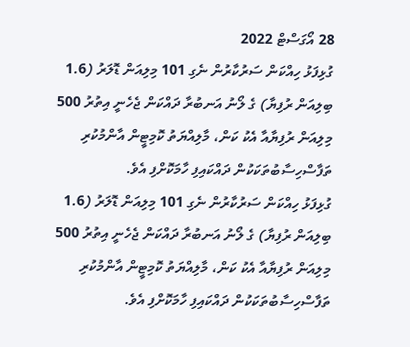28 އޯގަސްޓް 2022
ގުޅިފަޅު ހިއްކަން ސަރުކާރުން ނެގި 101 މިލިއަން ޑޮލަރު (1.6 ބިލިއަން ރުފިޔާ) ގެ ލޯނު އަނބުރާ ދައްކަން ޖެހެނީ އިތުރު 500 މިލިއަން ރުފިޔާއާ އެކު ކަން، މާލިއްޔަތު ކޮމިޓީން އާންމުކުރި ތަފާސްހިސާބުތަކަކުން ދައްކައިފި ހާމަކޮށްފި އެވެ.
ގުޅިފަޅު ހިއްކަން ސަރުކާރުން ނެގި 101 މިލިއަން ޑޮލަރު (1.6 ބިލިއަން ރުފިޔާ) ގެ ލޯނު އަނބުރާ ދައްކަން ޖެހެނީ އިތުރު 500 މިލިއަން ރުފިޔާއާ އެކު ކަން، މާލިއްޔަތު ކޮމިޓީން އާންމުކުރި ތަފާސްހިސާބުތަކަކުން ދައްކައިފި ހާމަކޮށްފި އެވެ.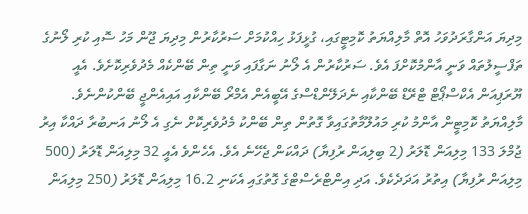މިދިޔަ އަންގާރަދުވަހު އޮތް މާލިއްޔަތު ކޮމިޓީގައި، ގުޅީފަޅު ހިއްކުމަށް ސަރުކާރުން މިދިޔަ ޖޫން މަހު ސޮއި ކުރި ލޯނުގެ ތަފްސީލުތައް ވަނީ އާންމުކޮށްފަ އެވެ. ސަރުކާރުން އެ ލޯނު ނަގާފައި ވަނީ ތިން ބޭންކެއް މެދުވެރިކޮށެވެ. އެއީ ޔޫރަޕިއަން އެކްސްޕޯޓް ޓްރޭޑް ބޭންކާއި ނެދަލޭންޑްސްގެ އޭބީއެން އެމްރޯ ބޭންކާއި އައިއެންޖީ ބޭންކުންނެވެ.
މާލިއްޔަތު ކޮމިޓީން އާންމު ކުރި މައުލޫމާތުގައިވާ ގޮތުން ތިން ބޭންކު މެދުވެރިކޮށް ނެގި އެ ލޯނު އަނބުރާ ދައްކާ އިރު ޖުމްލަ 133 މިލިއަން ޑޮލަރު (2 ބިލިއަން ރުފިޔާ) ދައްކަން ޖެހޭނެ އެވެ. އެހެންވެ އެއީ 32 މިލިއަން ޑޮލަރު (500 މިލިއަން ރުފިޔާ) އިތުރު އަދަދެކެވެ. އަދި އިންޓްރެސްޓްގެ ގޮތުގައި އެކަނި 16.2 މިލިއަން ޑޮލަރު (250 މިލިއަން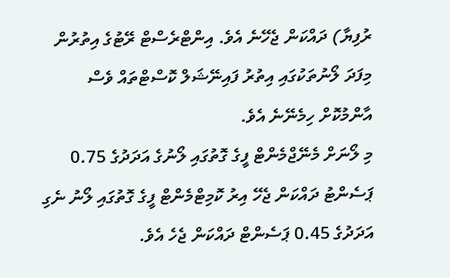ރުފިޔާ) ދައްކަން ޖެހޭނެ އެވެ. އިންޓްރެސްޓް ރޭޓުގެ އިތުރުން މިފަދަ ލޯނުތަކުގައި އިތުރު ފައިނޭޝަލް ކޮސްޓްތައް ވެސް އާންމުކޮށް ހިމެނޭނެ އެވެ.
މި ލޯނަށް މެނޭޖްމެންޓް ފީގެ ގޮތުގައި ލޯނުގެ އަދަދުގެ 0.75 ޕަސެންޓު ދައްކަން ޖެހޭ އިރު ކޮމިޓްމެންޓް ފީގެ ގޮތުގައި ލޯނު ނެގި އަދަދުގެ 0.45 ޕަސެންޓް ދައްކަން ޖެހެ އެވެ.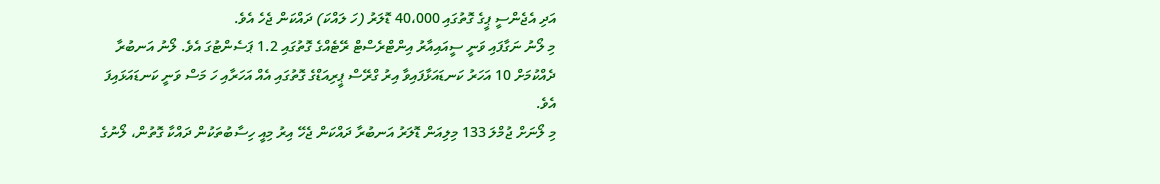އަދި އެޖެންސީ ޕީގެ ގޮތުގައި 40،000 ޑޮލަރު (ހަ ލައްކަ) ދައްކަން ޖެހެ އެވެ.
މި ލޯނު ނަގާފައި ވަނީ ސީއައިއާރު އިންޓްރެސްޓް ރޭޓެއްގެ ގޮތުގައި 1.2 ޕަސެންޓުގަ އެވެ. ލޯނު އަނބުރާ ދެއްކުމަށް 10 އަހަރު ކަނޑައަޅާފައިވާ އިރު ގްރޭސް ޕީރިއަޑްގެ ގޮތުގައި އެއް އަހަރާއި ހަ މަސް ވަނީ ކަނޑައަޅައިފަ އެވެ.
މި ލޯނަށް ޖުމްލަ 133 މިލިއަން ޑޮލަރު އަނބުރާ ދައްކަން ޖެހޭ އިރު މިއީ ހިސާބުތަކުން ދައްކާ ގޮތުން، ލޯނުގެ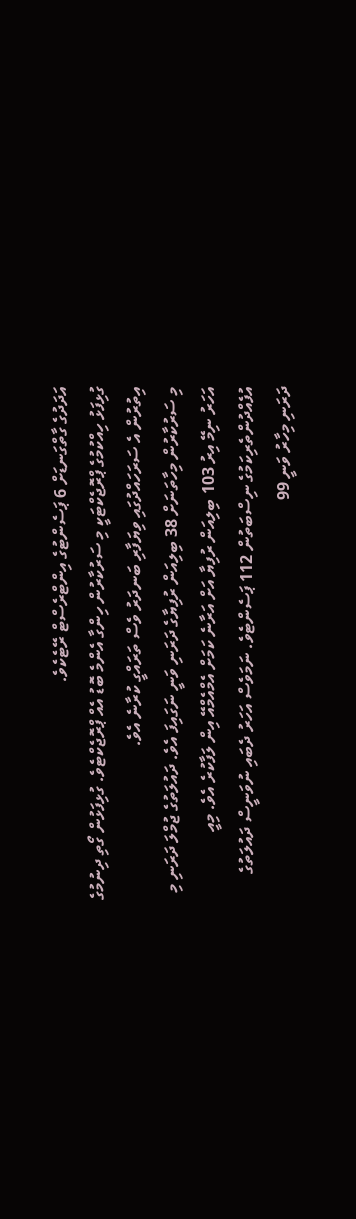އަދަދުގެ ގާތްގަނޑަށް 6 ޕަސެންޓުގެ އިންޓްރެސްޓް ރޭޓެކެވެ.
ގުޅިފަޅު ހިއްކުމުގެ ޕްރޮޖެކްޓަކީ މި ސަރުކާރުން ހިންގާ އެންމެ ބޮޑު އެއް ޕްރޮޖެކްޓެވެ. ގުޅިފަޅުން ގޯތި ދިނުމުގެ އިތުރުން އެ ސަރަހައްދުގައި ވިޔަފާރި ބަނދަރު ވެސް ތަރައްގީ ކުރާނެ އެވެ.
މި ސަރުކާރުން މިހާތަނަށް 38 ބިލިއަން ރުފިޔާގެ ދަރަނި ވަނީ ނަގައިފަ އެވެ. ދައުލަތުގެ ޖުމްލަ ދަރަނި މި އަހަރު ނިމޭ އިރު 103 ބިލިއަން ރުފިޔާ އަށް އަރާނެ ކަމަށް އެމްއެމްއޭ އިން ލަފާކުރެ އެވެ. މިއީ އުފެއްދުންތެރިކަމުގެ ނިސްބަތުން 112 ޕަސެންޓެވެ. ނަމަވެސް އަހަރު ދެބައި ނުވަނީސް ދައުލަތުގެ ދަރަނި މިހާރު ވަނީ 99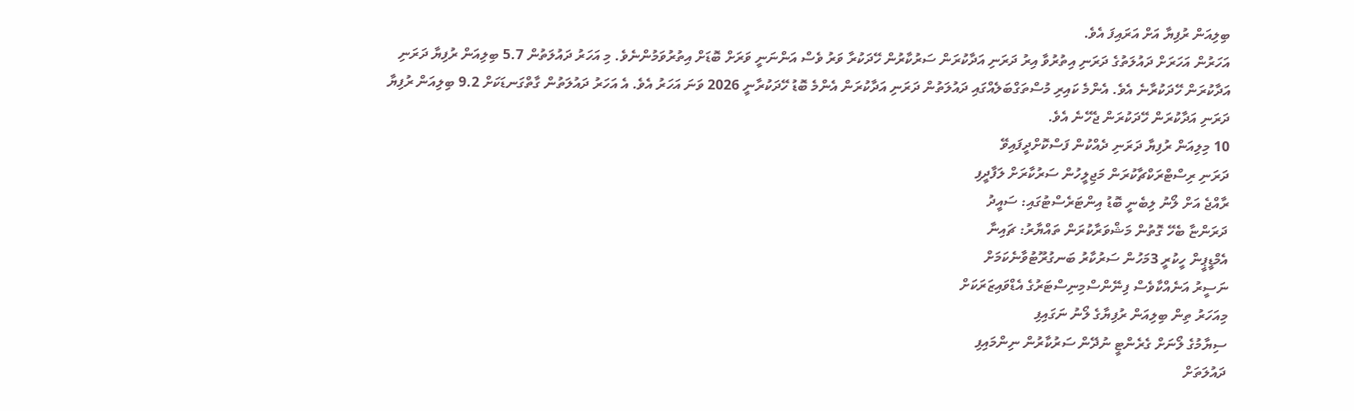ބިލިއަން ރުފިޔާ އަށް އަރައިފަ އެވެ.
އަހަރުން އަހަރަށް ދައުލަތުގެ ދަރަނި އިތުރުވާ އިރު ދަރަނި އަދާކުރަން ސަރުކާރުން ހޭދަކުރާ ވަރު ވެސް އަންނަނީ ވަރަށް ބޮޑަށް އިތުރުވަމުންނެވެ. މި އަހަރު ދައުލަތުން 5.7 ބިލިއަން ރުފިޔާ ދަރަނި އަދާކުރަން ހޭދަކުރާނެ އެވެ. އެންމެ ކައިރި މުސްތަގްބަލެއްގައި ދައުލަތުން ދަރަނި އަދާކުރަން އެންމެ ބޮޑު ހޭދަކުރާނީ 2026 ވަނަ އަހަރު އެވެ. އެ އަހަރު ދައުލަތުން ގާތްގަނޑަކަށް 9.2 ބިލިއަން ރުފިޔާ ދަރަނި އަދާކުރަން ހޭދަކުރަން ޖެހޭނެ އެވެ.
10 މިލިއަން ރުފިޔާ ދަރަނި ދެއްކުން ފަސްކޮށްދީފައިވޭ
ދަރަނި ރިސްޓްރަކްޗާކުރަން މަޖިލީހުން ސަރުކާރަށް ލަފާދީފި
ރާއްޖެ އަށް ލޯނު ލިބެނީ ބޮޑު އިންޓަރެސްޓުގައި: ސައީދު
ދަރަންޏާ ބެހޭ ގޮތުން މަޝްވަރާކުރަން ތައްޔާރު: ޗައިނާ
އެމްޑީޕީން ހީކުރީ 3މަހުން ސަރުކާރު ބަނގުރޫޓުވާނެކަމަށް
ނަސީރު އަނެއްކާވެސް ފިނޭންސްމިނިސްޓަރުގެ އެޑްވައިޒަރަކަށް
މިއަހަރު ތިން ބިލިއަން ރުފިޔާގެ ލޯނު ނަގައިފި
ސިޔާމުގެ ލޯނަށް ގެރެންޓީ ނުދޭން ސަރުކާރުން ނިންމައިފި
ދައުލަތަށް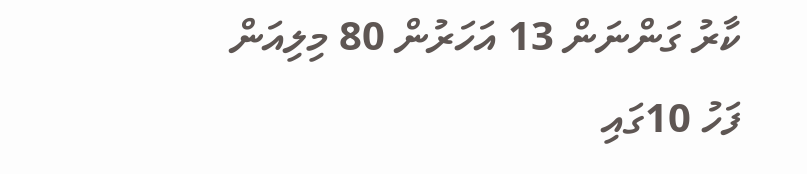ކާރު ގަންނަން 13 އަހަރުން 80 މިލިއަން
ފަހު 10ގައި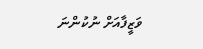ވަޒީފާއަށް ނުކުންނަ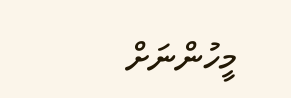މީހުންނަށް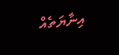އިނާޔަތެއް